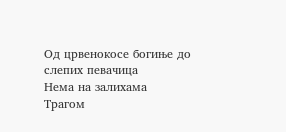Oд црвенокосе богиње до слепих певачица
Нема на залихама
Трагом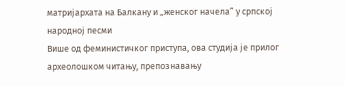матријархата на Балкану и „женског начела” у српској народној песми
Више од феминистичког приступа, ова студија је прилог археолошком читању, препознавању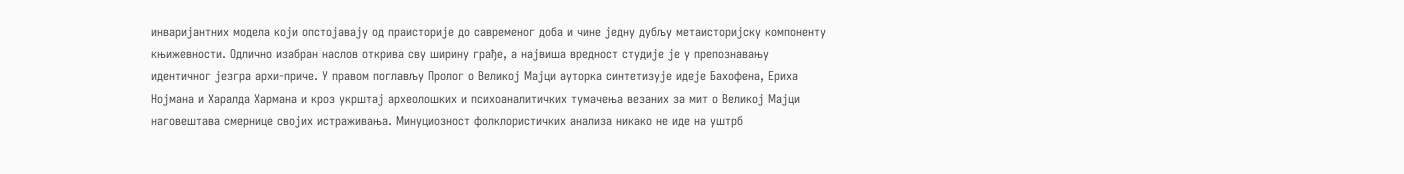инваријантних модела који опстојавају од праисторије до савременог доба и чине једну дубљу метаисторијску компоненту књижевности. Одлично изабран наслов открива сву ширину грађе, а највиша вредност студије је у препознавању идентичног језгра архи-приче. У правом поглављу Пролог о Великој Мајци ауторка синтетизује идеје Бахофена, Ериха Нојмана и Харалда Хармана и кроз укрштај археолошких и психоаналитичких тумачења везаних за мит о Великој Мајци наговештава смернице својих истраживања. Минуциозност фолклористичких анализа никако не иде на уштрб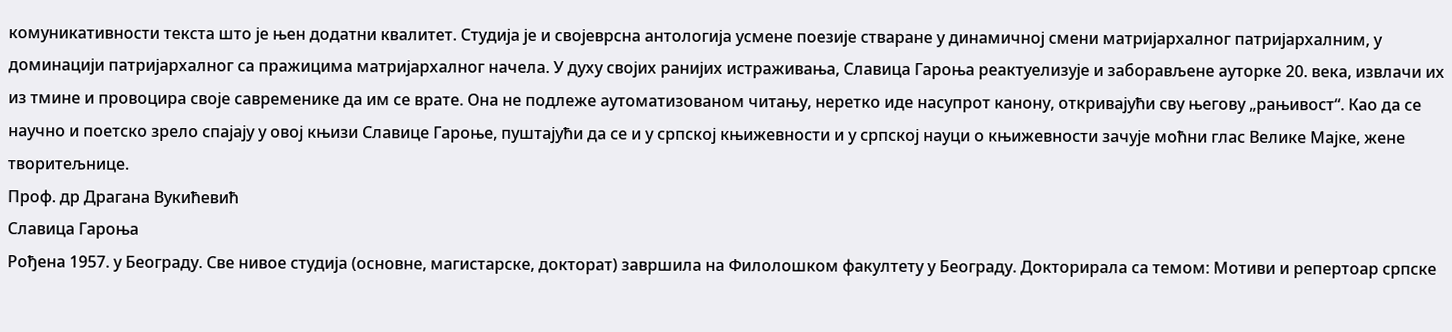комуникативности текста што је њен додатни квалитет. Студија је и својеврсна антологија усмене поезије стваране у динамичној смени матријархалног патријархалним, у доминацији патријархалног са пражицима матријархалног начела. У духу својих ранијих истраживања, Славица Гароња реактуелизује и заборављене ауторке 20. века, извлачи их из тмине и провоцира своје савременике да им се врате. Она не подлеже аутоматизованом читању, неретко иде насупрот канону, откривајући сву његову „рањивост“. Као да се научно и поетско зрело спајају у овој књизи Славице Гароње, пуштајући да се и у српској књижевности и у српској науци о књижевности зачује моћни глас Велике Мајке, жене творитељнице.
Проф. др Драгана Вукићевић
Славица Гароња
Рођена 1957. у Београду. Све нивое студија (основне, магистарске, докторат) завршила на Филолошком факултету у Београду. Докторирала са темом: Мотиви и репертоар српске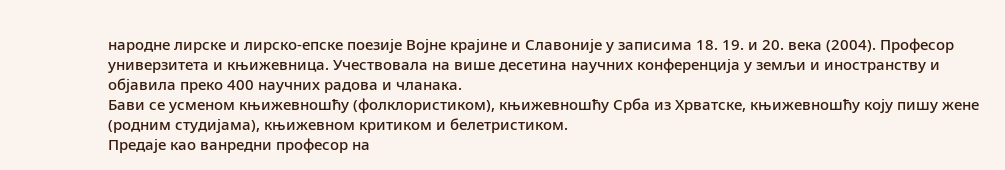народне лирске и лирско-епске поезије Војне крајине и Славоније у записима 18. 19. и 20. века (2004). Професор универзитета и књижевница. Учествовала на више десетина научних конференција у земљи и иностранству и објавила преко 400 научних радова и чланака.
Бави се усменом књижевношћу (фолклористиком), књижевношћу Срба из Хрватске, књижевношћу коју пишу жене (родним студијама), књижевном критиком и белетристиком.
Предаје као ванредни професор на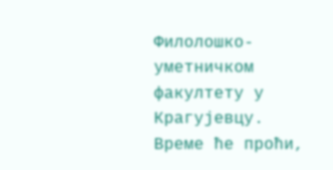Филолошко-уметничком факултету у Крагујевцу.
Време ће проћи,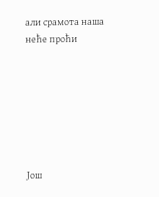али срамота наша неће проћи







Још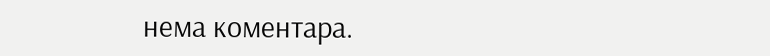нема коментара.